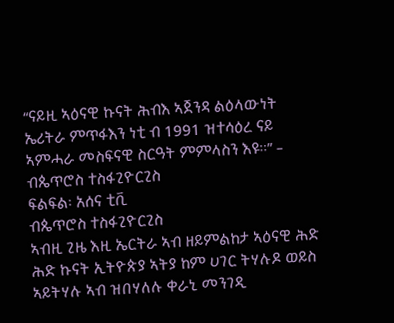“ናይዚ ኣዕናዊ ኩናት ሕብእ ኣጀንዳ ልዕላውነት ኤሪትራ ምጥፋእን ነቲ ብ 1991 ዝተሳዕረ ናይ ኣምሓራ መስፍናዊ ስርዓት ምምላስን እዩ።” – ብጴጥሮስ ተስፋጊዮርጊስ
ፍልፍል፡ አሰና ቲቪ
ብጴጥሮስ ተስፋጊዮርጊስ
ኣብዚ ጊዜ እዚ ኤርትራ ኣብ ዘይምልከታ ኣዕናዊ ሕድ ሕድ ኩናት ኢትዮጵያ ኣትያ ከም ሀገር ትሃሉዶ ወይስ ኣይትሃሉ ኣብ ዝበሃለሉ ቀራኒ መንገዲ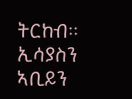ትርከብ። ኢሳያስን ኣቢይን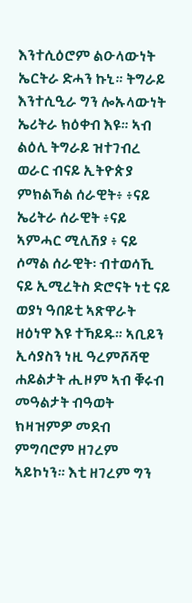እንተሲዕሮም ልዑላውነት ኤርትራ ድሓን ኩኒ። ትግራይ እንተሲዒራ ግን ሎኡላውነት ኤሪትራ ክዕቀብ እዩ። ኣብ ልዕሊ ትግራይ ዝተገብረ ወራር ብናይ ኢትዮጵያ ምክልኻል ሰራዊት፥ ፥ናይ ኤሪትራ ሰራዊት ፥ናይ ኣምሓር ሚሊሽያ ፥ ናይ ሶማል ሰራዊት፡ ብተወሳኺ ናይ ኢሚረትስ ድሮናት ነቲ ናይ ወያነ ዓበይቲ ኣጽዋራት ዘዕነዋ እዩ ተኻይዱ። ኣቢይን ኢሳያስን ነዚ ዓረምሾሻዊ ሐይልታት ሒዞም ኣብ ቑሩብ መዓልታት ብዓወት ክዛዝምዎ መደብ ምግባሮም ዘገረም ኣይኮነን። እቲ ዘገረም ግን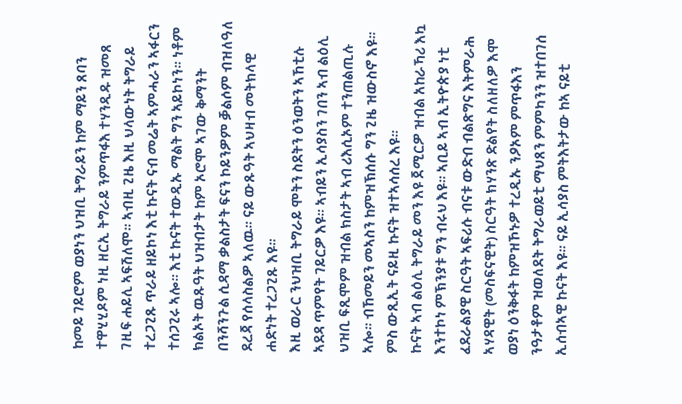ከመይ ገይሮም ወያነን ህዝቢ ትግራይን ከም ማይን ጸባን ተዋሂሂዶም ነዚ ዘርኢ ትግራይ ንምጥፋእ ተሃንዲዱ ዝመጸ ገዚፍ ሐይሊ ኣፍሽለሞ። ኣብዚ ጊዜ እዚ ህላውነት ትግራይ ተረጋጊጹ ጥራይ ዘይኮነ እቲ ኩናት ናብ መሬት ኣምሓራን ኣፋርን ተሰጋጊሩ ኣሎ። እቲ ኩናት ተውዲኡ ማልት ግን ኣይኮነን። ነቶም ክልኦት ዉጹዓት ህዝብታት ከም ኦሮሞ ኣገው ቅማንት በንሻንጉል ሲዳማ ቃልስታት ፍናን ኮይንዎም ቓልሶም ብዝለዓለ ደረጃ የሰላስልዎ ኣለዉ። ናይ ውጹዓት ኣህዛብ መትክላዊ ሐድነት ተረጋጊጹ እዩ።
እዚ ወራር ንህዝቢ ትግራይ ሞትን ስደትን ዕንወትን ኣኸቲሉ ኣደዳ ጥምየት ገይርዎ እዩ። ኣብይን ኢሳያስን ገበን ኣብ ልዕሊ ህዝቢ ፍጺሞም ዝብል ክስታት ኣብ ሪእሲኦም ተንጠልጢሉ ኣሎ። ብኸመይን መኣስን ከምዝኽሰሱ ግን ጊዜ ዝውስኖ እዩ። ምስ ውጺኢት ናይዚ ኩናት ዝተኣሳሰረ እዩ።
ኩናት ኣብ ልዕሊ ትግራይ መን እዩ ጀሚርዎ ዝብል አከራኻሪ እኳ እንተኮነ ምኽንያቱ ግን ብሩህ እዩ። ኣቢይ ኣብ ኢትዮጵያ ነቲ ፈደራልያዊ ስርዓት ኣፍሪሱ ብናቱ ውድብ ብልጽግና እትምራሕ ኣሃዳዊት (መስፍናዊት) ስርዓት ክሃንጽ ድልየት ስለዘለዎ እሞ ወያነ ዕንቅፋት ከምዝኾኑዎ ተረዲኡ ንዖኦም ምጥፋእን ንዓታቶም ዝወለደት ትግራወይቲ ማህጸን ምምካንን ዝተበገሰ ኢሰብኣዊ ኩናት እዩ። ናይ ኢሳያስ ምትእትታው ከኣ ናይቲ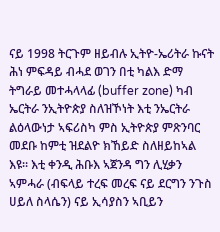ናይ 1998 ትርጉም ዘይብሉ ኢትዮ-ኤሪትራ ኩናት ሕነ ምፍዳይ ብሓደ ወገን በቲ ካልእ ድማ ትግራይ መተሓላላፊ (buffer zone) ካብ ኤርትራ ንኢትዮጵያ ስለዝኾነት እቲ ንኤርትራ ልዕላውነታ ኣፍሪስካ ምስ ኢትዮጵያ ምጽንባር መደቡ ከምቲ ዝደልዮ ክኸይድ ስለዘይከኣል እዩ። እቲ ቀንዲ ሕቡእ ኣጀንዳ ግን ሊሂቃን ኣምሓራ (ብፍላይ ተረፍ መረፍ ናይ ደርግን ንጉስ ሀይለ ስላሴን) ናይ ኢሳያስን ኣቢይን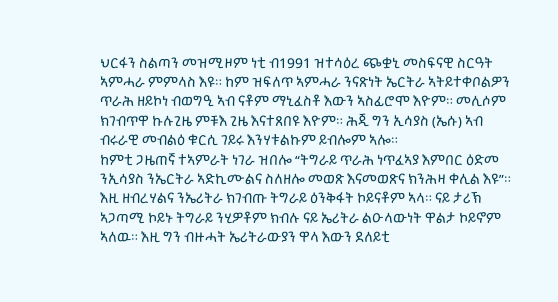ህርፋን ስልጣን መዝሚዞም ነቲ ብ1991 ዝተሳዕረ ጭቋኒ መስፍናዊ ስርዓት ኣምሓራ ምምላስ እዩ። ከም ዝፍለጥ ኣምሓራ ንናጽነት ኤርትራ ኣትይተቀቦልዎን ጥራሕ ዘይኮነ ብወግዒ ኣብ ናቶም ማኒፈስቶ እውን ኣስፊሮሞ እዮም። መሊሶም ክገብጥዋ ኩሉጊዜ ምቹእ ጊዜ እናተጸበዩ እዮም። ሕጂ ግን ኢሳያስ (ኤሱ) ኣብ ብሩራዊ መብልዕ ቁርሲ ገይሩ እንሃቱልኩም ይብሎም ኣሎ።
ከምቲ ጋዜጠኛ ተኣምራት ነገራ ዝበሎ “ትግራይ ጥራሕ ነጥፈኣያ እምበር ዕድመ ንኢሳያስ ንኤርትራ ኣድኪሙልና ስለዘሎ መወጽ እናመወጽና ክንሕዛ ቀሊል እዩ”። እዚ ዘብረሃልና ንኤሪትራ ክገብጡ ትግራይ ዕንቅፋት ኮይናቶም ኣላ። ናይ ታሪኽ ኣጋጣሚ ኮይኑ ትግራይ ንሂዎቶም ክብሉ ናይ ኤሪትራ ልዑላውነት ዋልታ ኮይኖም ኣለዉ። እዚ ግን ብዙሓት ኤሪትራውያን ዋላ እውን ደለይቲ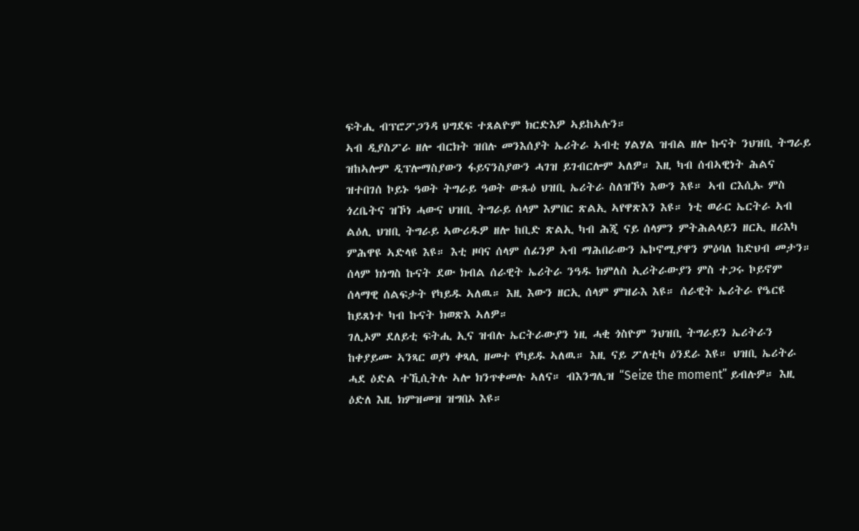ፍትሒ ብፕሮፖጋንዳ ህግደፍ ተጸልዮም ክርድእዎ ኣይከኣሉን።
ኣብ ዲያስፖራ ዘሎ ብርክት ዝበሉ መንእሰያት ኤሪትራ ኣብቲ ሃልሃል ዝብል ዘሎ ኩናት ንህዝቢ ትግራይ ዝከኣሎም ዲፕሎማስያውን ፋይናንስያውን ሓገዝ ይገብርሎም ኣለዎ። እዚ ካብ ሰብኣዊነት ሕልና ዝተበገሰ ኮይኑ ዓወት ትግራይ ዓወት ውጹዕ ህዝቢ ኤሪትራ ስለዝኾነ እውን እዩ። ኣብ ርእሲኡ ምስ ጎረቤትና ዝኾነ ሓውና ህዝቢ ትግራይ ሰላም እምበር ጽልኢ ኣየዋጽእን እዩ። ነቲ ወራር ኤርትራ ኣብ ልዕሊ ህዝቢ ትግራይ ኣውሪዱዎ ዘሎ ከቢድ ጽልኢ ካብ ሕጂ ናይ ሰላምን ምትሕልላይን ዘርኢ ዘሪእካ ምሕዋዩ ኣድላዩ እዩ። እቲ ዞባና ሰላም ሰፊንዎ ኣብ ማሕበራውን ኤኮኖሚያዋን ምዕባለ ከድህብ መታን። ሰላም ክነግስ ኩናት ደው ክብል ሰራዊት ኤሪትራ ንዓዱ ክምለስ ኢሪትራውያን ምስ ተጋሩ ኮይኖም ሰላማዊ ሰልፍታት የካይዱ ኣለዉ። እዚ እውን ዘርኢ ሰላም ምዝራእ እዩ። ሰራዊት ኤሪትራ የዔርዩ ከይጸነተ ካብ ኩናት ክወጽእ ኣለዎ።
ገሊኦም ደለይቲ ፍትሒ ኢና ዝብሉ ኤርትራውያን ነዚ ሓቂ ጎስዮም ንህዝቢ ትግራይን ኤሪትራን ከቀያይሙ ኣንጻር ወያነ ቀጻሊ ዘመተ የካይዱ ኣለዉ። እዚ ናይ ፖለቲካ ዕንደራ እዩ። ህዝቢ ኤሪትራ ሓደ ዕድል ተኺሲትሉ ኣሎ ክንጥቀመሉ ኣለና። ብእንግሊዝ “Seize the moment” ይብሉዎ። እዚ ዕድለ እዚ ክምዝመዝ ዝግበኦ እዩ።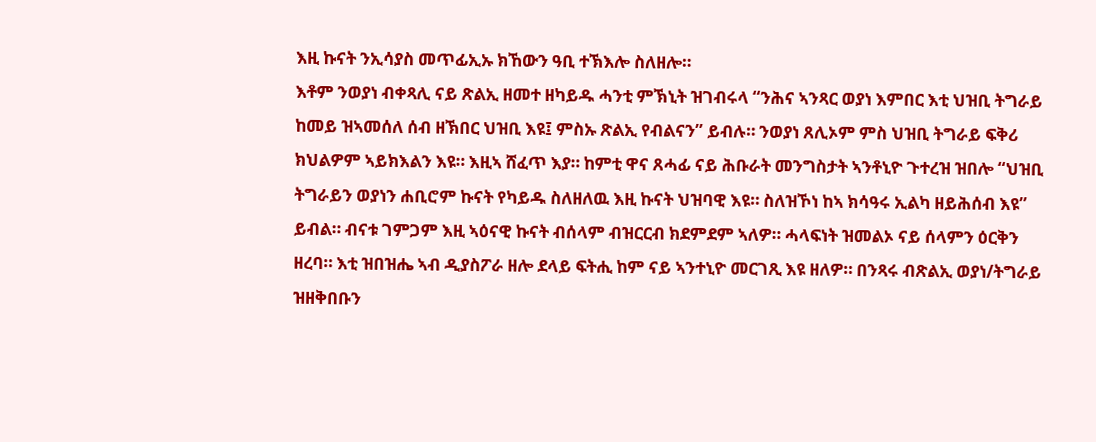እዚ ኩናት ንኢሳያስ መጥፊኢኡ ክኸውን ዓቢ ተኽእሎ ስለዘሎ።
እቶም ንወያነ ብቀጻሊ ናይ ጽልኢ ዘመተ ዘካይዱ ሓንቲ ምኽኒት ዝገብሩላ “ንሕና ኣንጻር ወያነ እምበር እቲ ህዝቢ ትግራይ ከመይ ዝኣመሰለ ሰብ ዘኽበር ህዝቢ እዩ፤ ምስኡ ጽልኢ የብልናን” ይብሉ። ንወያነ ጸሊኦም ምስ ህዝቢ ትግራይ ፍቅሪ ክህልዎም ኣይክእልን እዩ። እዚኣ ሸፈጥ እያ። ከምቲ ዋና ጸሓፊ ናይ ሕቡራት መንግስታት ኣንቶኒዮ ጉተረዝ ዝበሎ “ህዝቢ ትግራይን ወያነን ሐቢሮም ኩናት የካይዱ ስለዘለዉ እዚ ኩናት ህዝባዊ እዩ። ስለዝኾነ ከኣ ክሳዓሩ ኢልካ ዘይሕሰብ እዩ” ይብል። ብናቱ ገምጋም እዚ ኣዕናዊ ኩናት ብሰላም ብዝርርብ ክደምደም ኣለዎ። ሓላፍነት ዝመልኦ ናይ ሰላምን ዕርቅን ዘረባ። እቲ ዝበዝሔ ኣብ ዲያስፖራ ዘሎ ደላይ ፍትሒ ከም ናይ ኣንተኒዮ መርገጺ እዩ ዘለዎ። በንጻሩ ብጽልኢ ወያነ/ትግራይ ዝዘቅበቡን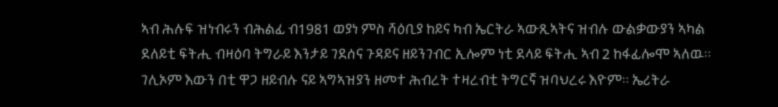ኣብ ሕሉፍ ዝነብሩን ብሕልፊ ብ1981 ወያነ ምስ ሻዕቢያ ከይና ካብ ኤርትራ ኣውጺኣትና ዝብሉ ውልቃውያን ኣካል ደለይቲ ፍትሒ ብዛዕባ ትግራይ እንታይ ገደሰና ጉዳይና ዘይንገብር ኢሎም ነቲ ደላይ ፍትሒ ኣብ 2 ከፋፊሎሞ ኣለዉ። ገሊኦም እውን በቲ ዋጋ ዘይብሉ ናይ ኣግኣዝያን ዘመተ ሕብረት ተዛረብቲ ትግርኛ ዝባህረሩ እዮም። ኤሪትራ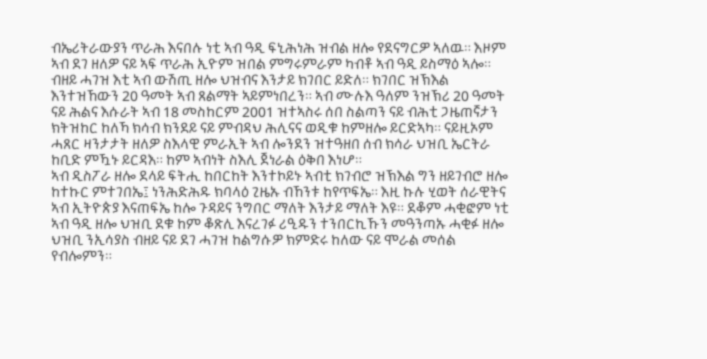ብኤሪትራውያን ጥራሕ እናበሉ ነቲ ኣብ ዓዲ ፍኒሕነሕ ዝብል ዘሎ የደናግርዎ ኣለዉ። እዞም ኣብ ደገ ዘለዎ ናይ ኣፍ ጥራሕ ኢዮም ዝበል ምግሩምራም ካብቶ ኣብ ዓዲ ይስማዕ ኣሎ። ብዘይ ሓገዝ እቲ ኣብ ውሽጢ ዘሎ ህዝብና እንታይ ክገበር ይድለ። ክገበር ዝኽእል እንተዝኸውን 20 ዓመት ኣብ ጸልማት ኣይምነበረን። ኣብ ሙሉእ ዓለም ንዝኽሪ 20 ዓመት ናይ ሕልና እሱራት ኣብ 18 መስከርም 2001 ዝተኣስሩ ሰበ ስልጣን ናይ ብሕቲ ጋዜጠኛታን ክትዝከር ከለኻ ክሳብ ክንደይ ናይ ምብዳህ ሕሊናና ወዲቁ ከምዘሎ ይርድኣካ። ናይዚኦም ሓጸር ዛንታታት ዘለዎ ስእላዊ ምራኢት ኣብ ሎንደን ዝተዓዘበ ሰብ ክሳራ ህዝቢ ኤርትራ ከቢድ ምዃኑ ይርዳእ። ከም ኣብነት ስእሊ ጀነራል ዕቅበ እነሆ።
ኣብ ዲስፖራ ዘሎ ደላይ ፍትሒ ከበርከት እንተኮይኑ ኣብቲ ክገብሮ ዝኽእል ግን ዘይገብሮ ዘሎ ከተኩር ምተገበኤ፤ ነንሕድሕዱ ክባላዕ ጊዜኡ ብኸንቱ ከየጥፍኤ። እዚ ኩሉ ሂወት ሰራዊትና ኣብ ኢትዮጵያ እናጠፍኤ ከሎ ጉዳይና ንግበር ማለት እንታይ ማለት እዩ። ደቆም ሓቂፎም ነቲ ኣብ ዓዲ ዘሎ ህዝቢ ደቁ ከም ቆጽሊ እናረገፉ ሪዒዱን ተንበርኪኹን መዓንጣኡ ሓቂፉ ዘሎ ህዝቢ ንኢሳያስ ብዘይ ናይ ደገ ሓገዝ ከልግሱዎ ክምድሩ ከለው ናይ ሞራል መሰል የብሎምን።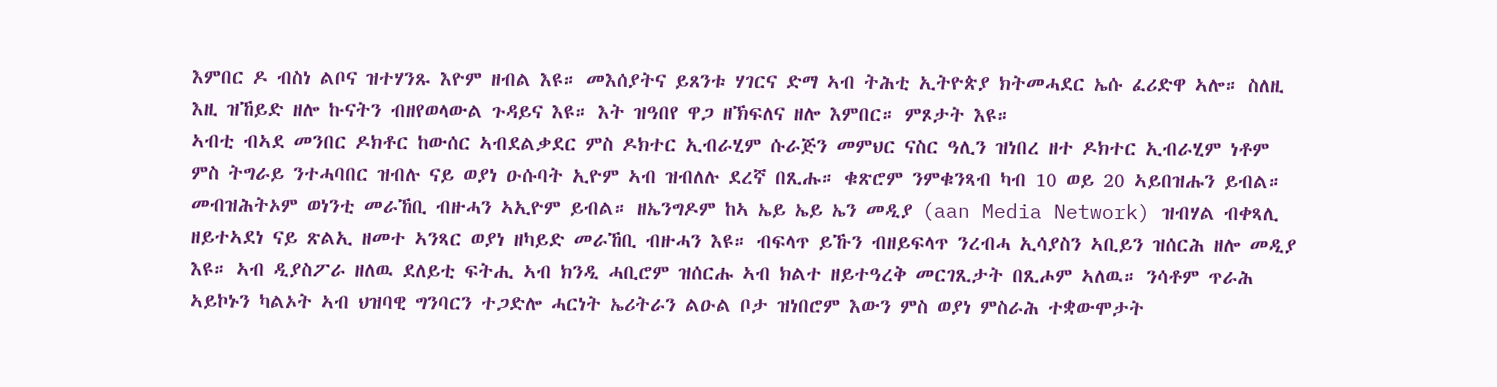እምበር ዶ ብስነ ልቦና ዝተሃንጹ እዮም ዘብል እዩ። መእሰያትና ይጸንቱ ሃገርና ድማ ኣብ ትሕቲ ኢትዮጵያ ክትመሓደር ኤሱ ፈሪድዋ ኣሎ። ስለዚ እዚ ዝኸይድ ዘሎ ኩናትን ብዘየወላውል ጉዳይና እዩ። እት ዝዓበየ ዋጋ ዘኽፍለና ዘሎ እምበር። ምጾታት እዩ።
ኣብቲ ብኣደ መንበር ዶክቶር ከውሰር ኣብደልቃደር ምስ ዶክተር ኢብራሂም ሱራጅን መምህር ናስር ዓሊን ዝነበረ ዘተ ዶክተር ኢብራሂም ነቶም ምስ ትግራይ ንተሓባበር ዝብሉ ናይ ወያነ ዑሱባት ኢዮም ኣብ ዝብለሉ ደረኛ በጺሑ። ቁጽሮም ንምቁንጻብ ካብ 10 ወይ 20 ኣይበዝሑን ይብል። መብዝሕትኦም ወነንቲ መራኸቢ ብዙሓን ኣኢዮም ይብል። ዘኤንግዶም ከኣ ኤይ ኤይ ኤን መዲያ (aan Media Network) ዝብሃል ብቀጻሊ ዘይተኣደነ ናይ ጽልኢ ዘመተ ኣንጻር ወያነ ዘካይድ መራኸቢ ብዙሓን እዩ። ብፍላጥ ይኹን ብዘይፍላጥ ንረብሓ ኢሳያስን ኣቢይን ዝሰርሕ ዘሎ መዲያ እዩ። ኣብ ዲያስፖራ ዘለዉ ደለይቲ ፍትሒ ኣብ ክንዲ ሓቢሮም ዝሰርሑ ኣብ ክልተ ዘይተዓረቅ መርገጺታት በጺሖም ኣለዉ። ንሳቶም ጥራሕ ኣይኮኑን ካልኦት ኣብ ህዝባዊ ግንባርን ተጋድሎ ሓርነት ኤሪትራን ልዑል ቦታ ዝነበሮም እውን ምስ ወያነ ምስራሕ ተቋውሞታት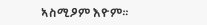ኣስሚዖም እዮም።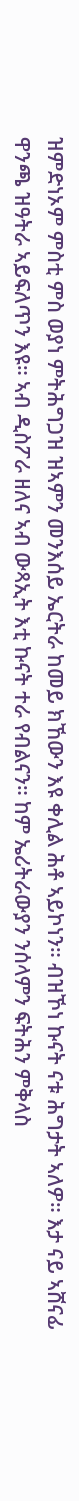ዝምድነኦም ምስቲ ምስ ወያነ ምትሕግጋዝ ዝኣምን መንእሰይ ኤርትራ ከመይ ክኸውን እዩ ቀሊል ሕቶ ኣይኮነን። ብዝኾነ ኩናት ናቱ ሕግታት ኣለዎ። እታ ናይ ኣሸናፊ ዋንጫ ዝዓትራ ኣይፍለጥን እዩ። ኣብ ዲስፖራ ዘለና ኣብ ውጻኢት እቲ ኩናት ተራ የብልናን። ከም ኤሪትራውያን ንሰላምን ፍትሕን ምቅላስ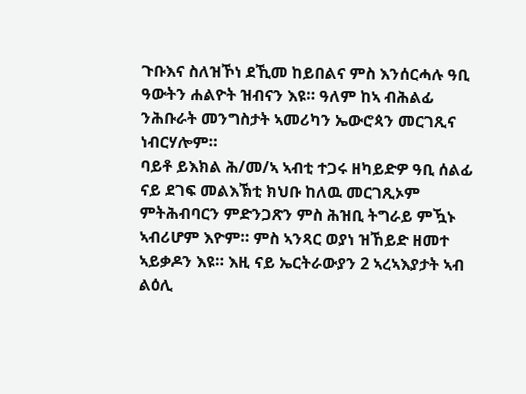ጉቡእና ስለዝኾነ ደኺመ ከይበልና ምስ እንሰርሓሉ ዓቢ ዓውትን ሐልዮት ዝብናን እዩ። ዓለም ከኣ ብሕልፊ ንሕቡራት መንግስታት ኣመሪካን ኤውሮጳን መርገጺና ነብርሃሎም።
ባይቶ ይእክል ሕ/መ/ኣ ኣብቲ ተጋሩ ዘካይድዎ ዓቢ ሰልፊ ናይ ደገፍ መልእኽቲ ክህቡ ከለዉ መርገጺኦም ምትሕብባርን ምድንጋጽን ምስ ሕዝቢ ትግራይ ምዃኑ ኣብሪሆም እዮም። ምስ ኣንጻር ወያነ ዝኸይድ ዘመተ ኣይቃዶን እዩ። እዚ ናይ ኤርትራውያን 2 ኣረኣእያታት ኣብ ልዕሊ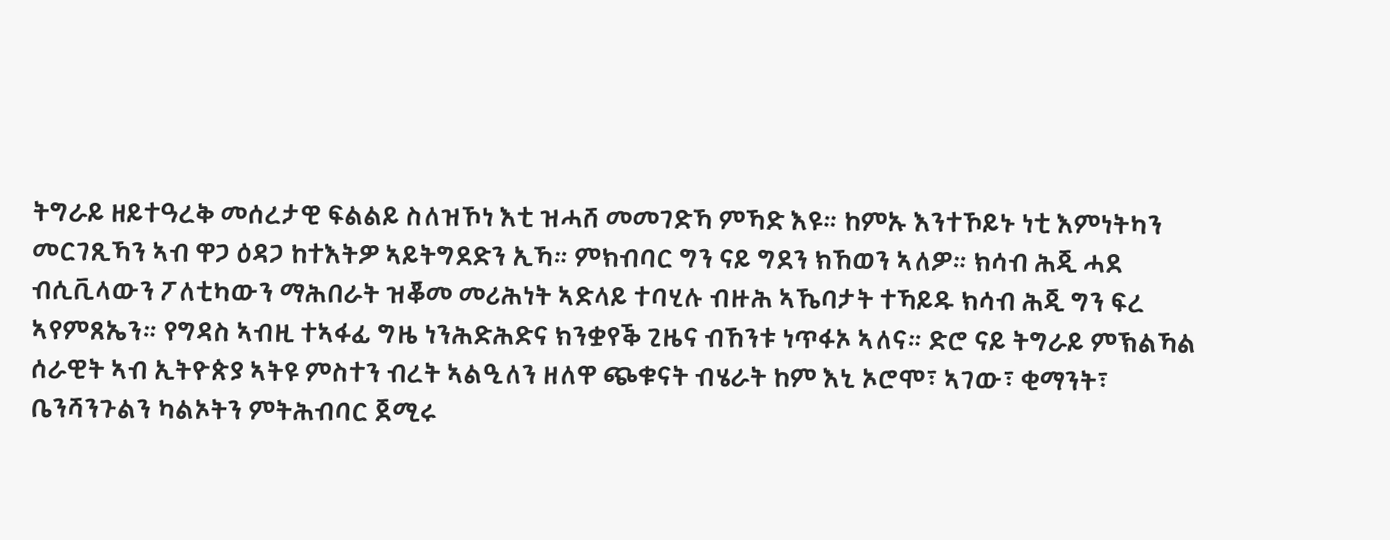ትግራይ ዘይተዓረቅ መሰረታዊ ፍልልይ ስለዝኾነ እቲ ዝሓሸ መመገድኻ ምኻድ እዩ። ከምኡ እንተኾይኑ ነቲ እምነትካን መርገጺኻን ኣብ ዋጋ ዕዳጋ ከተእትዎ ኣይትግደድን ኢኻ። ምክብባር ግን ናይ ግደን ክኸወን ኣለዎ። ክሳብ ሕጂ ሓደ ብሲቪላውን ፖለቲካውን ማሕበራት ዝቖመ መሪሕነት ኣድላይ ተባሂሉ ብዙሕ ኣኼባታት ተኻይዱ ክሳብ ሕጂ ግን ፍረ ኣየምጸኤን። የግዳስ ኣብዚ ተኣፋፊ ግዜ ነንሕድሕድና ክንቋየቕ ጊዜና ብኸንቱ ነጥፋኦ ኣለና። ድሮ ናይ ትግራይ ምኽልኻል ሰራዊት ኣብ ኢትዮጵያ ኣትዩ ምስተን ብረት ኣልዒለን ዘለዋ ጭቁናት ብሄራት ከም እኒ ኦሮሞ፣ ኣገው፣ ቂማንት፣ ቤንሻንጉልን ካልኦትን ምትሕብባር ጀሚሩ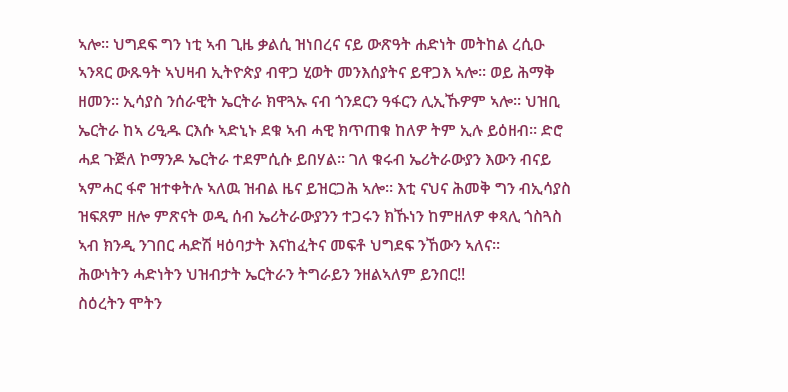ኣሎ። ህግደፍ ግን ነቲ ኣብ ጊዜ ቃልሲ ዝነበረና ናይ ውጽዓት ሐድነት መትከል ረሲዑ ኣንጻር ውጹዓት ኣህዛብ ኢትዮጵያ ብዋጋ ሂወት መንእሰያትና ይዋጋእ ኣሎ። ወይ ሕማቅ ዘመን። ኢሳያስ ንሰራዊት ኤርትራ ክዋጓኡ ናብ ጎንደርን ዓፋርን ሊኢኹዎም ኣሎ። ህዝቢ ኤርትራ ከኣ ሪዒዱ ርእሱ ኣድኒኑ ደቁ ኣብ ሓዊ ክጥጠቁ ከለዎ ትም ኢሉ ይዕዘብ። ድሮ ሓደ ጉጅለ ኮማንዶ ኤርትራ ተደምሲሱ ይበሃል። ገለ ቁሩብ ኤሪትራውያን እውን ብናይ ኣምሓር ፋኖ ዝተቀትሉ ኣለዉ ዝብል ዜና ይዝርጋሕ ኣሎ። እቲ ናህና ሕመቅ ግን ብኢሳያስ ዝፍጸም ዘሎ ምጽናት ወዲ ሰብ ኤሪትራውያንን ተጋሩን ክኹነን ከምዘለዎ ቀጻሊ ጎስጓስ ኣብ ክንዲ ንገበር ሓድሽ ዛዕባታት እናከፈትና መፍቶ ህግደፍ ንኸውን ኣለና።
ሕውነትን ሓድነትን ህዝብታት ኤርትራን ትግራይን ንዘልኣለም ይንበር!!
ስዕረትን ሞትን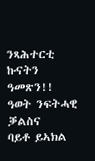ንጻሕተርቲ ኩናትን ዓመጽን!!
ዓወት ንፍትሓዊ ቓልስና
ባይቶ ይኣክል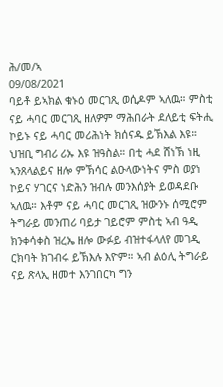ሕ/መ/ኣ
09/08/2021
ባይቶ ይኣክል ቁኑዕ መርገጺ ወሲዶም ኣለዉ። ምስቲ ናይ ሓባር መርገጺ ዘለዎም ማሕበራት ደለይቲ ፍትሒ ኮይኑ ናይ ሓባር መሪሕነት ክሰናዱ ይኽእል እዩ። ህዝቢ ግብሪ ሪኡ እዩ ዝዓስል። በቲ ሓደ ሸነኽ ነዚ ኣንጸላልይና ዘሎ ምኽሳር ልዑላውነትና ምስ ወያነ ኮይና ሃገርና ነድሕን ዝብሉ መንእሰያት ይወዳደቡ ኣለዉ። እቶም ናይ ሓባር መርገጺ ዝውንኑ ሰሚሮም ትግራይ መንጠሪ ባይታ ገይሮም ምስቲ ኣብ ዓዲ ክንቀሳቀስ ዝረኤ ዘሎ ውፉይ ብዝተፋላለየ መገዲ ርክባት ክገብሩ ይኽእሉ እዮም። ኣብ ልዕሊ ትግራይ ናይ ጽላኢ ዘመተ እንገበርካ ግን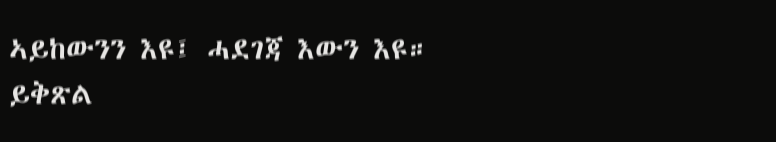ኣይከውንን እዩ፤ ሓደገጃ እውን እዩ።
ይቅጽል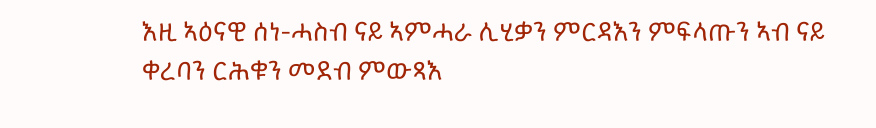እዚ ኣዕናዊ ሰነ-ሓስብ ናይ ኣምሓራ ሊሂቃን ምርዳእን ምፍላጡን ኣብ ናይ ቀረባን ርሕቁን መደብ ምውጻእ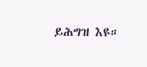ይሕግዝ እዩ።